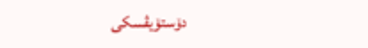دۆستۆیڤسکی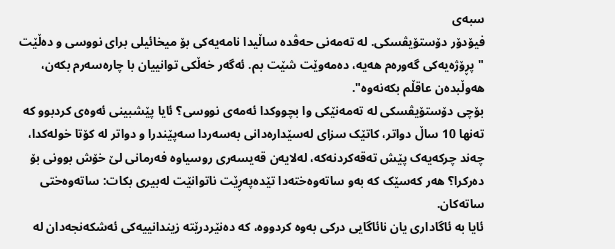سبەی
فیۆدۆر دۆستۆیڤسکی. لە تەمەنی حەڤدە ساڵیدا نامەیەکی بۆ میخائیلی برای نووسی و دەڵێت "پڕۆژەیەکی گەورەم هەیە، دەمەوێت شێت بم. ئەگەر خەڵکی توانییان با چارەسەرم بکەن، هەوڵبدەن عاقڵم بکەنەوە".
بۆچی دۆستۆیڤسکی لە تەمەنێکی وا بچووکدا ئەمەی نووسی؟ ئایا پێشبینی ئەوەی کردبوو کە تەنها 10 ساڵ دواتر، کاتێک سزای لەسێدارەدانی بەسەردا سەپێندرا و دواتر لە کۆتا خولەکدا، چەند چرکەیەک پێش تەقەکردنەکە، لەلایەن قەیسەری روسیاوە فەرمانی لێ خۆش بوونی بۆ دەرکرا؟ هەر کەسێک کە بەو ساتەوەختەدا تێدەپەڕێت ناتوانێت لەبیری بکات: ساتەوەختی ساتەکان.
ئایا بە ئاگاداری یان نائاگایی درکی بەوە کردووە، کە دەنێردرێتە زیندانییەکی ئەشکەنجەدان لە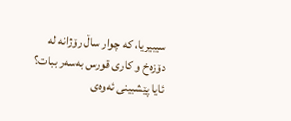سیبیریا، کە چوار ساڵ رۆژانە لە دۆزەخ و کاری قورس بەسەر ببات؟ ئایا پێشبینی ئەوەی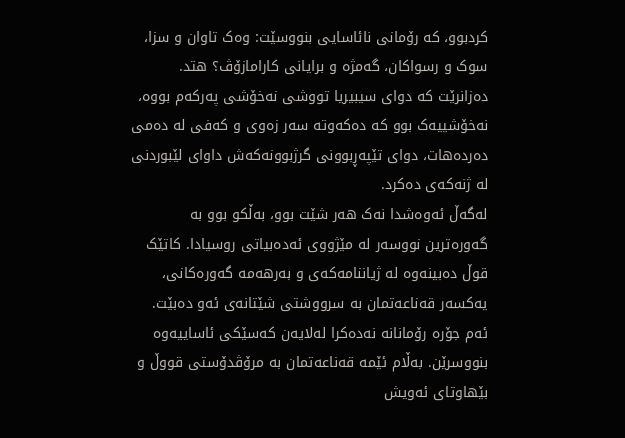کردبوو، کە رۆمانی نائاسایی بنووسێت: وەک تاوان و سزا، سوک و رسواکان، گەمژە و برایانی کارامازۆڤ؟ هتد.
دەزانرێت کە دوای سیبیریا تووشی نەخۆشی پەرکەم بووە، نەخۆشییەک بوو کە دەکەوتە سەر زەوی و کەفی لە دەمی دەردەهات، دوای تێپەڕبوونی گرژبوونەکەش داوای لێبوردنی لە ژنەکەی دەکرد.
لەگەڵ ئەوەشدا نەک هەر شێت بوو، بەڵکو بوو بە گەورەترین نووسەر لە مێژووی ئەدەبیاتی روسیادا. کاتێک قوڵ دەبینەوە لە ژیاننامەکەی و بەرهەمە گەورەکانی، یەکسەر قەناعەتمان بە سرووشتی شێتانەی ئەو دەبێت. ئەم جۆرە رۆمانانە نەدەکرا لەلایەن کەسێکی ئاساییەوە بنووسرێن. بەڵام ئێمە قەناعەتمان بە مرۆڤدۆستی قووڵ و بێهاوتای ئەویش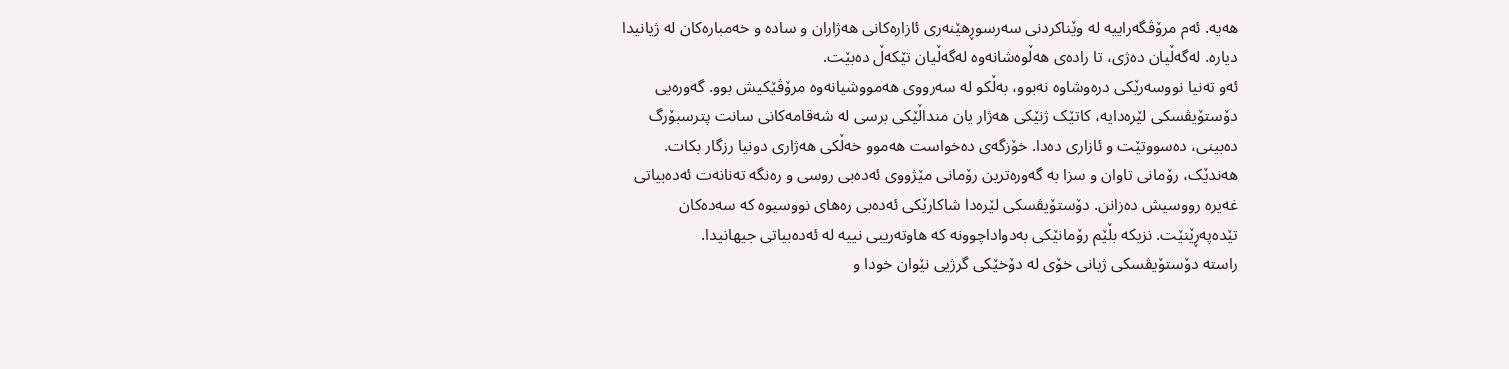هەیە. ئەم مرۆڤگەراییە لە وێناکردنی سەرسوڕهێنەری ئازارەکانی هەژاران و سادە و خەمبارەکان لە ژیانیدا دیارە. لەگەڵیان دەژی، تا رادەی هەڵوەشانەوە لەگەڵیان تێکەڵ دەبێت.
ئەو تەنیا نووسەرێکی درەوشاوە نەبوو، بەڵکو لە سەرووی هەمووشیانەوە مرۆڤێکیش بوو. گەورەیی دۆستۆیڤسکی لێرەدایە، کاتێک ژنێکی هەژار یان منداڵێکی برسی لە شەقامەکانی سانت پترسبۆرگ دەبینی، دەسووتێت و ئازاری دەدا. خۆزگەی دەخواست هەموو خەڵکی هەژاری دونیا رزگار بکات.
هەندێک، رۆمانی تاوان و سزا بە گەورەترین رۆمانی مێژووی ئەدەبی روسی و رەنگە تەنانەت ئەدەبیاتی غەیرە رووسیش دەزانن. دۆستۆیڤسکی لێرەدا شاکارێکی ئەدەبی رەهای نووسیوە کە سەدەکان تێدەپەڕێنێت. نزیکە بڵێم رۆمانێکی بەدواداچوونە کە هاوتەریبی نییە لە ئەدەبیاتی جیهانیدا.
راستە دۆستۆیڤسکی ژیانی خۆی لە دۆخێکی گرژیی نێوان خودا و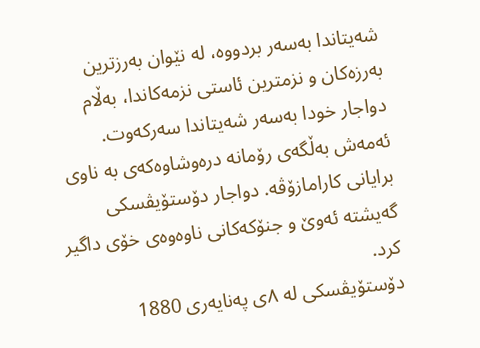شەیتاندا بەسەر بردووە، لە نێوان بەرزترین بەرزەکان و نزمترین ئاستی نزمەکاندا، بەڵام دواجار خودا بەسەر شەیتاندا سەرکەوت. ئەمەش بەڵگەی رۆمانە درەوشاوەکەی بە ناوی برایانی کارامازۆڤە. دواجار دۆستۆیڤسکی گەیشتە ئەوێ و جنۆکەکانی ناوەوەی خۆی داگیر کرد.
دۆستۆیڤسکی لە ٨ی پەنایەری 1880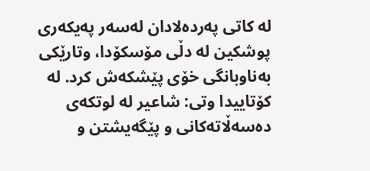لە کاتی پەردەلادان لەسەر پەیکەری پوشکین لە دڵی مۆسکۆدا، وتارێکی بەناوبانگی خۆی پێشکەش کرد. لە کۆتاییدا وتی: شاعیر لە لوتکەی دەسەڵاتەکانی و پێگەیشتن و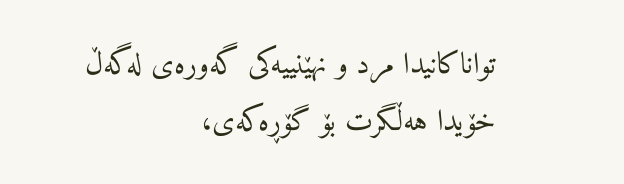تواناکانیدا مرد و نهێنییەکی گەورەی لەگەڵ خۆیدا هەڵگرت بۆ گۆڕەکەی،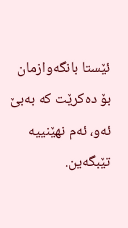ئێستا بانگەوازمان بۆ دەکرێت کە بەبێ ئەو، ئەم نهێنییە تێبگەین.